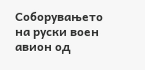Соборувањето на руски воен авион од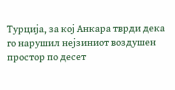Турција, за кој Анкара тврди дека го нарушил нејзиниот воздушен простор по десет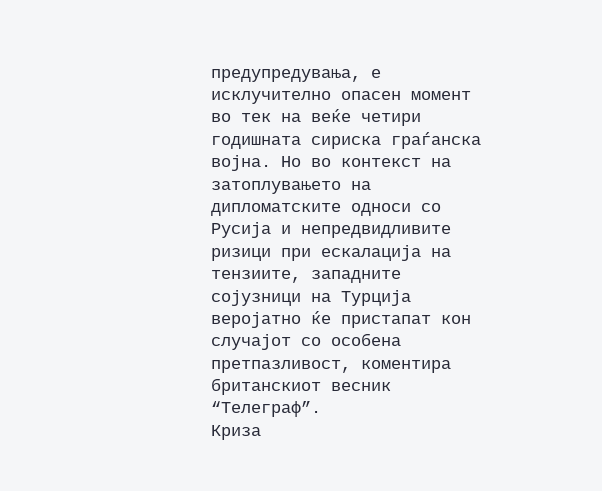предупредувања, е исклучително опасен момент во тек на веќе четири годишната сириска граѓанска војна. Но во контекст на затоплувањето на дипломатските односи со Русија и непредвидливите ризици при ескалација на тензиите, западните сојузници на Турција веројатно ќе пристапат кон случајот со особена претпазливост, коментира британскиот весник “Телеграф”.
Криза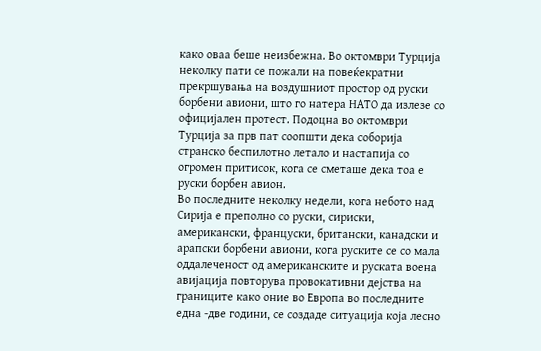како оваа беше неизбежна. Во октомври Турција неколку пати се пожали на повеќекратни прекршувања на воздушниот простор од руски борбени авиони, што го натера НАТО да излезе со официјален протест. Подоцна во октомври Турција за прв пат соопшти дека соборија странско беспилотно летало и настапија со огромен притисок, кога се сметаше дека тоа е руски борбен авион.
Во последните неколку недели, кога небото над Сирија е преполно со руски, сириски, американски, француски, британски, канадски и арапски борбени авиони, кога руските се со мала оддалеченост од американските и руската воена авијација повторува провокативни дејства на границите како оние во Европа во последните една -две години, се создаде ситуација која лесно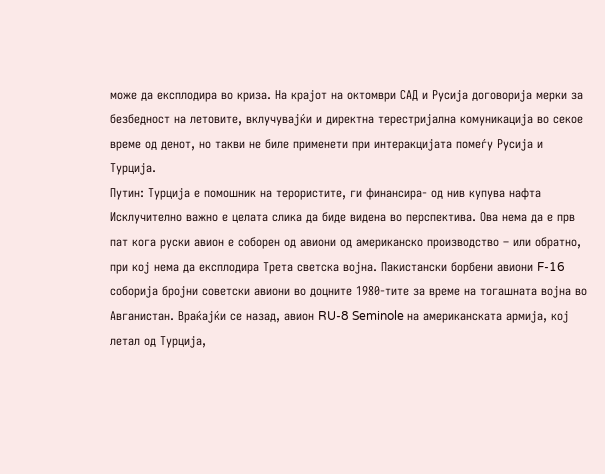може да експлодира во криза. На крајот на октомври САД и Русија договорија мерки за безбедност на летовите, вклучувајќи и директна терестријална комуникација во секое време од денот, но такви не биле применети при интеракцијата помеѓу Русија и Турција.
Путин: Турција е помошник на терористите, ги финансира- од нив купува нафта
Исклучително важно е целата слика да биде видена во перспектива. Ова нема да е прв пат кога руски авион е соборен од авиони од американско производство – или обратно, при кој нема да експлодира Трета светска војна. Пакистански борбени авиони F-16 соборија бројни советски авиони во доцните 1980-тите за време на тогашната војна во Авганистан. Враќајќи се назад, авион RU-8 Seminole на американската армија, кој летал од Турција,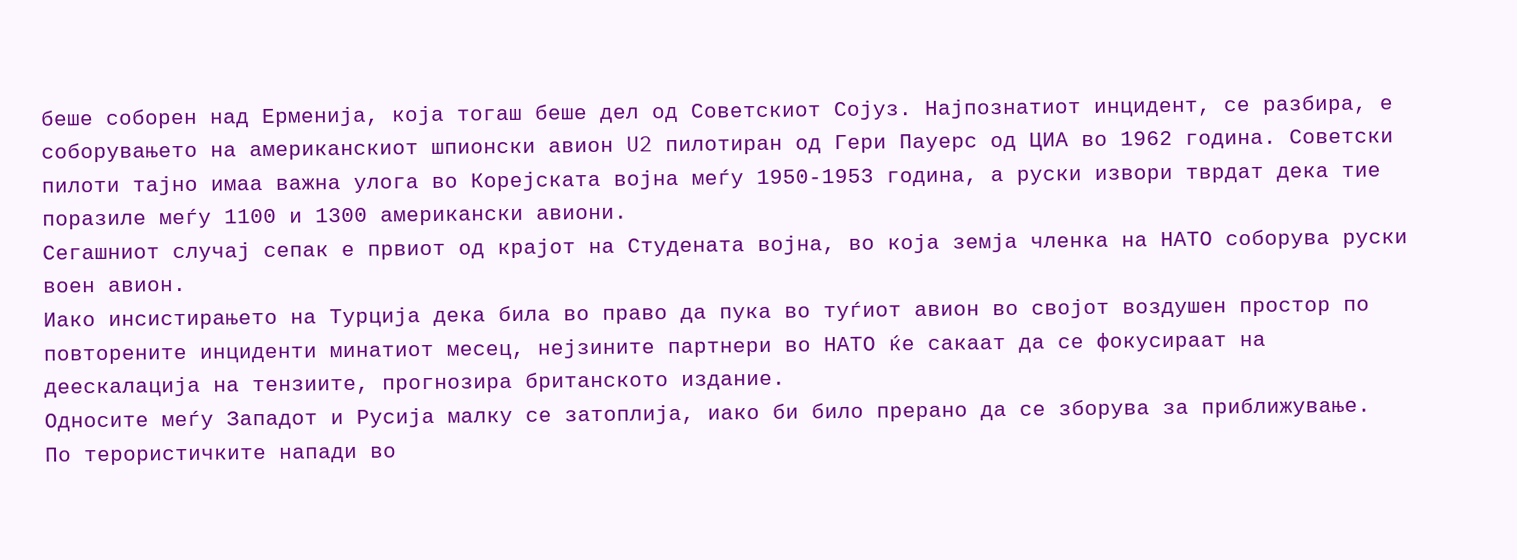беше соборен над Ерменија, која тогаш беше дел од Советскиот Сојуз. Најпознатиот инцидент, се разбира, е соборувањето на американскиот шпионски авион U2 пилотиран од Гери Пауерс од ЦИА во 1962 година. Советски пилоти тајно имаа важна улога во Корејската војна меѓу 1950-1953 година, а руски извори тврдат дека тие поразиле меѓу 1100 и 1300 американски авиони.
Сегашниот случај сепак е првиот од крајот на Студената војна, во која земја членка на НАТО соборува руски воен авион.
Иако инсистирањето на Турција дека била во право да пука во туѓиот авион во својот воздушен простор по повторените инциденти минатиот месец, нејзините партнери во НАТО ќе сакаат да се фокусираат на деескалација на тензиите, прогнозира британското издание.
Односите меѓу Западот и Русија малку се затоплија, иако би било прерано да се зборува за приближување.
По терористичките напади во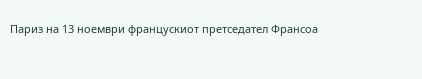Париз на 13 ноември францускиот претседател Франсоа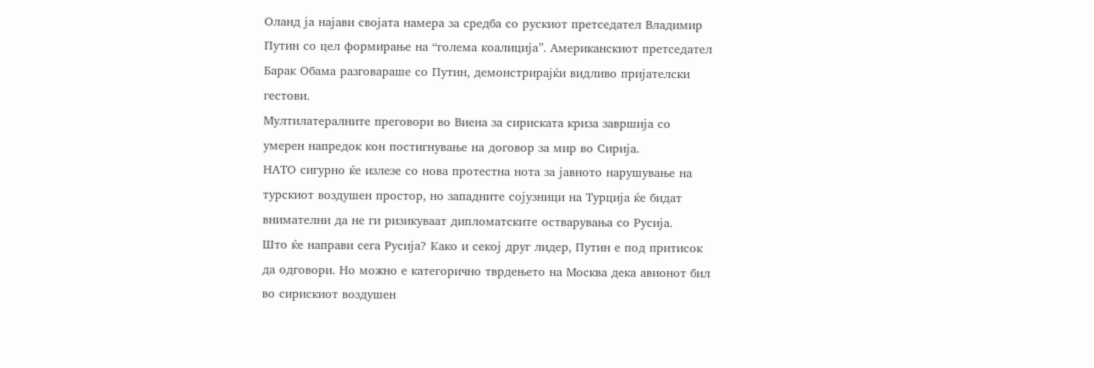Оланд ја најави својата намера за средба со рускиот претседател Владимир Путин со цел формирање на “голема коалиција”. Американскиот претседател Барак Обама разговараше со Путин, демонстрирајќи видливо пријателски гестови.
Мултилатералните преговори во Виена за сириската криза завршија со умерен напредок кон постигнување на договор за мир во Сирија.
НАТО сигурно ќе излезе со нова протестна нота за јавното нарушување на турскиот воздушен простор, но западните сојузници на Турција ќе бидат внимателни да не ги ризикуваат дипломатските остварувања со Русија.
Што ќе направи сега Русија? Како и секој друг лидер, Путин е под притисок да одговори. Но можно е категорично тврдењето на Москва дека авионот бил во сирискиот воздушен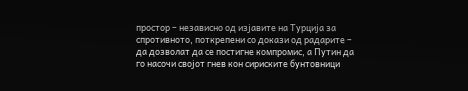простор – независно од изјавите на Турција за спротивното, поткрепени со докази од радарите – да дозволат да се постигне компромис, а Путин да го насочи својот гнев кон сириските бунтовници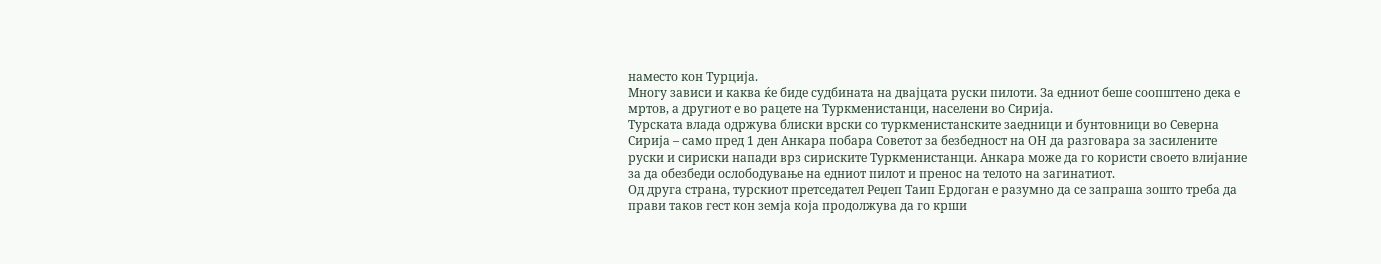наместо кон Турција.
Многу зависи и каква ќе биде судбината на двајцата руски пилоти. За едниот беше соопштено дека е мртов, а другиот е во рацете на Туркменистанци, населени во Сирија.
Турската влада одржува блиски врски со туркменистанските заедници и бунтовници во Северна Сирија – само пред 1 ден Анкара побара Советот за безбедност на ОН да разговара за засилените руски и сириски напади врз сириските Туркменистанци. Анкара може да го користи своето влијание за да обезбеди ослободување на едниот пилот и пренос на телото на загинатиот.
Од друга страна, турскиот претседател Реџеп Таип Ердоган е разумно да се запраша зошто треба да прави таков гест кон земја која продолжува да го крши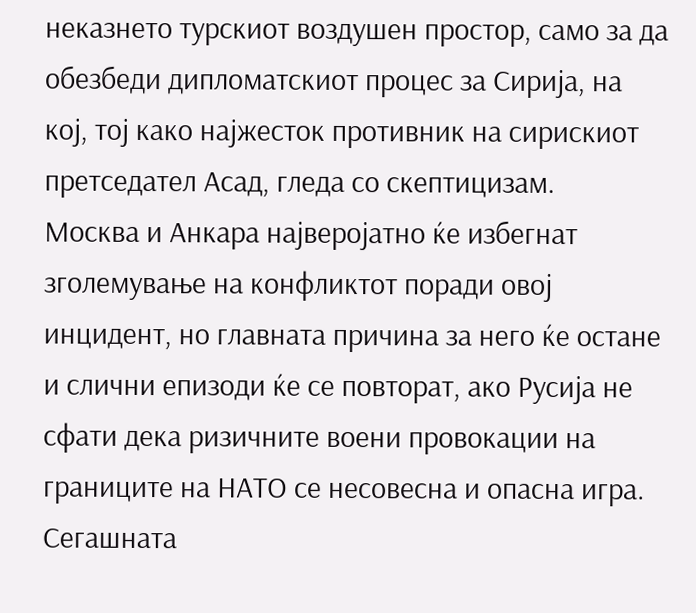неказнето турскиот воздушен простор, само за да обезбеди дипломатскиот процес за Сирија, на кој, тој како најжесток противник на сирискиот претседател Асад, гледа со скептицизам.
Москва и Анкара најверојатно ќе избегнат зголемување на конфликтот поради овој инцидент, но главната причина за него ќе остане и слични епизоди ќе се повторат, ако Русија не сфати дека ризичните воени провокации на границите на НАТО се несовесна и опасна игра.
Сегашната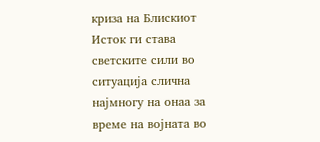криза на Блискиот Исток ги става светските сили во ситуација слична најмногу на онаа за време на војната во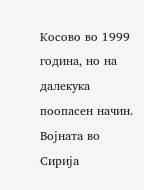Косово во 1999 година, но на далекука поопасен начин. Војната во Сирија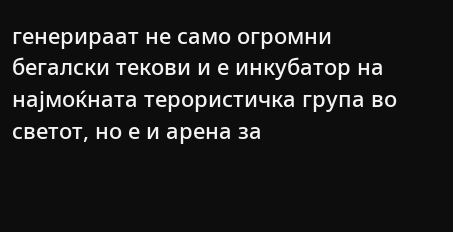генерираат не само огромни бегалски текови и е инкубатор на најмоќната терористичка група во светот, но е и арена за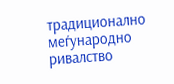традиционално меѓународно ривалство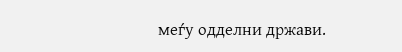меѓу одделни држави.